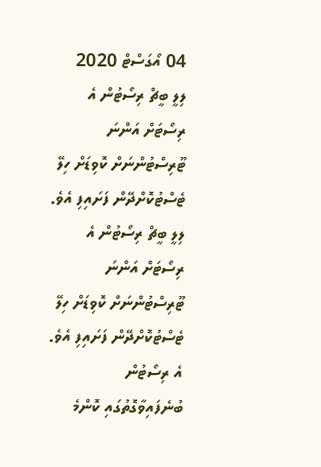04 އޯގަސްޓް 2020
ލިލީ ބީޗް ރިސޯޓުން އެ ރިސޯޓަށް އަންނަ ޓޫރިސްޓުންނަށް ކޮވިޑަށް ހިލޭ ޓެސްޓުކޮށްދޭން ފަށައިފި އެވެ.
ލިލީ ބީޗް ރިސޯޓުން އެ ރިސޯޓަށް އަންނަ ޓޫރިސްޓުންނަށް ކޮވިޑަށް ހިލޭ ޓެސްޓުކޮށްދޭން ފަށައިފި އެވެ.
އެ ރިސޯޓުން ބުނެފައިވާގޮތުގައި ކޮންމެ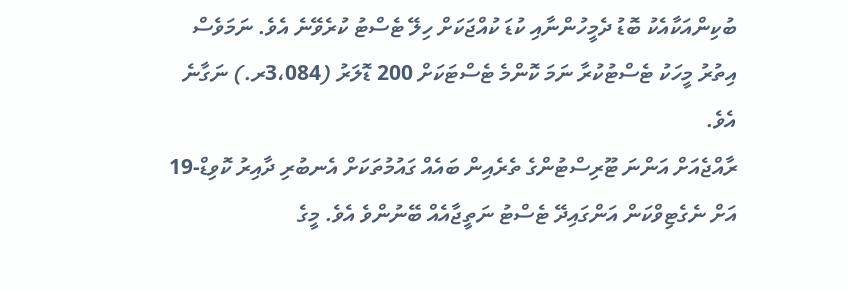ބުކިންއަކާއެކު ބޮޑު ދެމީހުންނާއި ކުޑަ ކުއްޖަކަށް ހިލޭ ޓެސްޓު ކުރެވޭނެ އެވެ. ނަމަވެސް އިތުރު މީހަކު ޓެސްޓުކުރާ ނަމަ ކޮންމެ ޓެސްޓަކަށް 200 ޑޮލަރު (3،084ރ.) ނަގާނެ އެވެ.
ރާއްޖެއަށް އަންނަ ޓޫރިސްޓުންގެ ތެރެއިން ބައެއް ގައުމުތަކަށް އެނބުރި ދާއިރު ކޮވިޑް-19 އަށް ނެގެޓިވްކަން އަންގައިދޭ ޓެސްޓު ނަތީޖާއެއް ބޭނުންވެ އެވެ. މީގެ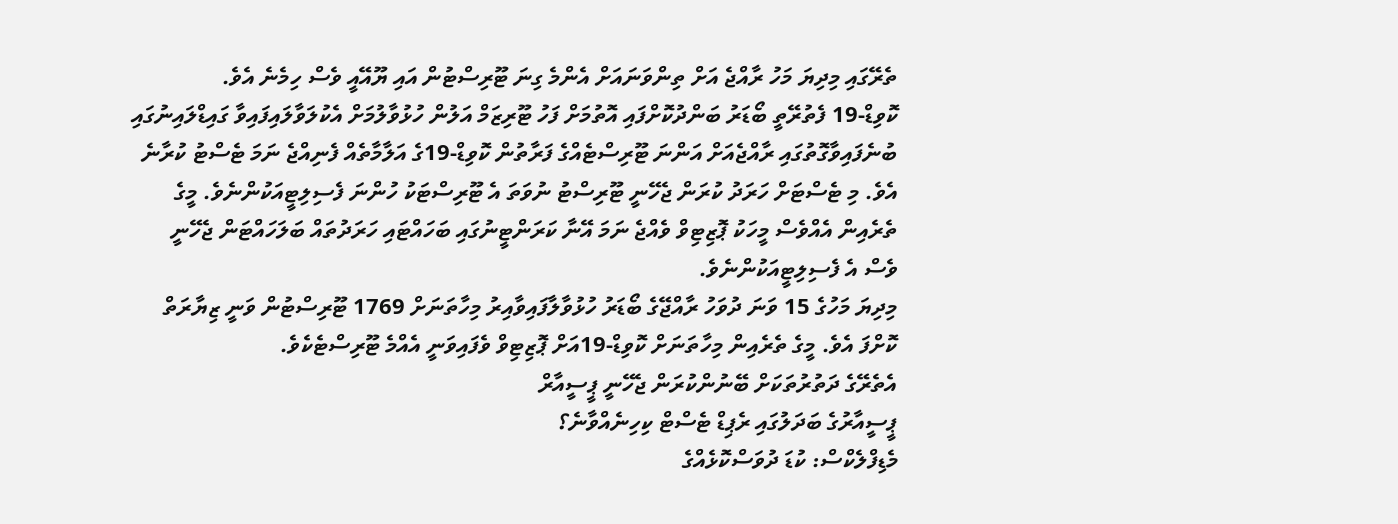ތެރޭގައި މިދިޔަ މަހު ރާއްޖެ އަށް ތިންވަނައަށް އެންމެ ގިނަ ޓޫރިސްޓުން އައި ޔޫއޭއީ ވެސް ހިމެނެ އެވެ.
ކޮވިޑް-19 ފެތުރޭތީ ބޯޑަރު ބަންދުކޮށްފައި އޮތުމަށް ފަހު ޓޫރިޒަމް އަލުން ހުޅުވާލުމަށް އެކުލަވާލައިފައިވާ ގައިޑްލައިނުގައި ބުނެފައިވާގޮތުގައި ރާއްޖެއަށް އަންނަ ޓޫރިސްޓެއްގެ ފަރާތުން ކޮވިޑް-19ގެ އަލާމާތެއް ފެނިއްޖެ ނަމަ ޓެސްޓު ކުރާނެ އެވެ. މި ޓެސްޓަށް ހަރަދު ކުރަން ޖެހޭނީ ޓޫރިސްޓު ނުވަތަ އެ ޓޫރިސްޓަކު ހުންނަ ފެސިލިޓީއަކުންނެވެ. މީގެ ތެރެއިން އެއްވެސް މީހަކު ޕޮޒިޓިވް ވެއްޖެ ނަމަ އޭނާ ކަރަންޓީނުގައި ބަހައްޓައި ހަރަދުތައް ބަލަހައްޓަން ޖެހޭނީ ވެސް އެ ފެސިލިޓީއަކުންނެވެ.
މިދިޔަ މަހުގެ 15 ވަނަ ދުވަހު ރާއްޖޭގެ ބޯޑަރު ހުޅުވާލާފައިވާއިރު މިހާތަނަށް 1769 ޓޫރިސްޓުން ވަނީ ޒިޔާރަތް ކޮށްފަ އެވެ. މީގެ ތެރެއިން މިހާތަނަށް ކޮވިޑް-19އަށް ޕޮޒިޓިވް ވެފައިވަނީ އެއްމެ ޓޫރިސްޓެކެވެ.
އެތެރޭގެ ދަތުރުތަކަށް ބޭނުންކުރަން ޖެހޭނީ ޕީސީއާރް
ޕީސީއާރުގެ ބަދަލުގައި ރެޕިޑް ޓެސްޓް ކިހިނެއްވާނެ؟
މެޑިފްލެކްސް: ކުޑަ ދުވަސްކޮޅެއްގެ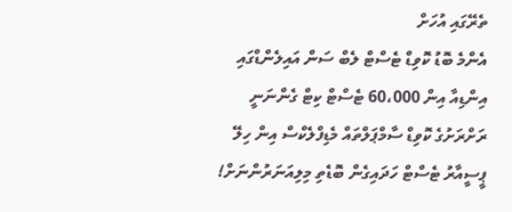ތެރޭގައި އުހަށް
އެންމެ ބޮޑު ކޮވިޑް ޓެސްޓް ލެބް ސަން އައިލެންޑްގައި
އިންޑިއާ އިން 60،000 ޓެސްޓް ކިޓް ގެންނަނީ
ރަށްރަށުގެ ކޮވިޑް ސާމްޕަލްތައް މެޑިފްލެކްސް އިން ހިލޭ
ޕީސީއާރު ޓެސްޓް ހަދައިގެން ބޮޑެތި މިލިއަނަރުންނަށް!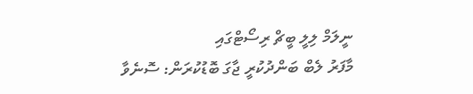ނީލަމް ލިލީ ބީޗް ރިސޯޓްގައި
މާފަރު ލެބް ބަންދުކުރީ ޖާގަ ބޮޑުކުރަން: ސޮނެވާ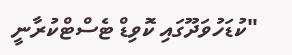"ކުޑަހުވަދޫގައި ކޮވިޑް ޓެސްޓްކުރާނީ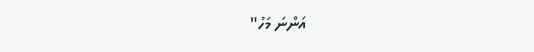އަންނަ މަހު"